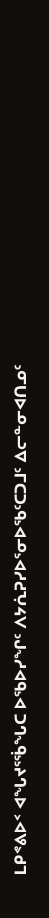ᒪᑭᕝᕕᐅᑉ ᐊᖓᔪᕐᖄᖓᑕ ᐅᖃᐅᓯᖏᑦ ᐱᔭᕇᕈᓯᐅᕐᓂᐅᖃᑦᑕᑐᒧᑦ ᐃᓕᓐᓂᐊᑎᓄᑦ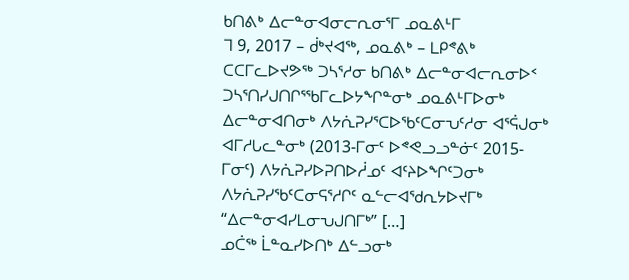ᑲᑎᕕᒃ ᐃᓕᓐᓂᐊᓂᓕᕆᓂᕐᒥ ᓄᓇᕕᒻᒥ
ᒣ 9, 2017 – ᑰᒃᔪᐊᖅ, ᓄᓇᕕᒃ – ᒪᑭᕝᕕᒃ ᑕᑕᒥᓚᐅᔪᕗᖅ ᑐᓴᕐᓱᓂ ᑲᑎᕕᒃ ᐃᓕᓐᓂᐊᓕᕆᓂᐅᑉ ᑐᓴᕐᑎᓯᒍᑎᒋᕐᖃᒥᓚᐅᔭᖏᓐᓂᒃ ᓄᓇᕕᒻᒥᐅᓂᒃ ᐃᓕᓐᓂᐊᑎᓂᒃ ᐱᔭᕇᕈᓯᕐᑕᐅᖃᑦᑕᓂᕃᑦᓱᓂ ᐊᕐᕌᒍᓂᒃ ᐊᒥᓱᒐᓚᓐᓂᒃ (2013-ᒥᓂᑦ ᐅᕝᕙᓗᓗᓐᓃᑦ 2015-ᒥᓂᑦ) ᐱᔭᕇᕈᓯᐅᕈᑎᐅᓲᓄᑦ ᐊᑦᔨᐅᖏᑦᑐᓂᒃ ᐱᔭᕇᕈᓯᖃᑦᑕᓂᕋᕐᓱᒋᑦ ᓇᓪᓕᐊᖁᕆᔭᐅᔪᒥᒃ “ᐃᓕᓐᓂᐊᓯᒪᓂᕃᒍᑎᒥᒃ” […]
ᓄᑖᖅ ᒫᓐᓇᓯᐅᑎᒃ ᐃᓪᓗᓂᒃ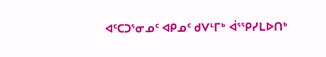ᐊᑦᑕᑐᕐᓂᓄᑦ ᐊᑭᓄᑦ ᑯᐯᒻᒥᒃ ᐋᕐᕿᓯᒪᐅᑎᒃ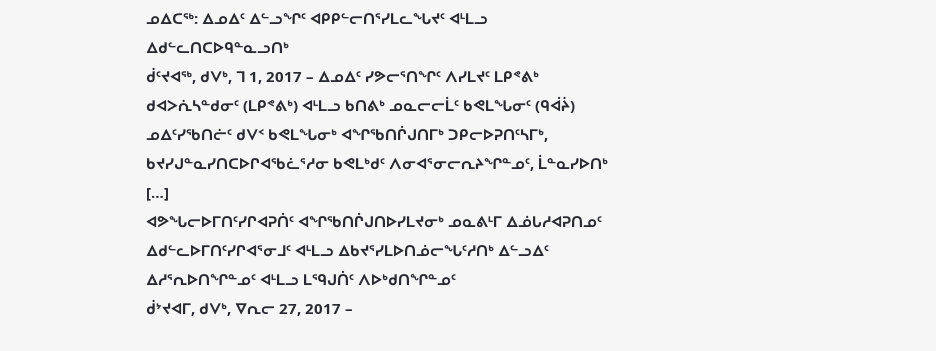ᓄᐃᑕᖅ: ᐃᓄᐃᑦ ᐃᓪᓗᖏᑦ ᐊᑭᑭᓪᓕᑎᕐᓯᒪᓚᖓᔪᑦ ᐊᒻᒪᓗ ᐃᑯᓪᓚᑎᑕᐅᑫᓐᓇᓗᑎᒃ
ᑰᑦᔪᐊᖅ, ᑯᐯᒃ, ᒣ 1, 2017 – ᐃᓄᐃᑦ ᓯᕗᓕᕐᑎᖏᑦ ᐱᓯᒪᔪᑦ ᒪᑭᕝᕕᒃ ᑯᐊᐳᕇᓴᓐᑯᓂᑦ (ᒪᑭᕝᕕᒃ) ᐊᒻᒪᓗ ᑲᑎᕕᒃ ᓄᓇᓕᓕᒫᑦ ᑲᕙᒪᖓᓂᑦ (ᑫᐋᔩ) ᓄᐃᑦᓯᖃᑎᓖᑦ ᑯᐯᑉ ᑲᕙᒪᖓᓂᒃ ᐊᖏᖃᑎᒌᒍᑎᒥᒃ ᑐᑭᓕᐅᕈᑎᑦᓴᒥᒃ, ᑲᔪᓯᒍᓐᓇᓯᑎᑕᐅᒋᐊᖃᓛᕐᓱᓂ ᑲᕙᒪᒃᑯᑦ ᐱᓂᐊᕐᓂᓕᕆᔨᖏᓐᓄᑦ, ᒫᓐᓇᓯᐅᑎᒃ […]
ᐊᕗᖓᓕᐅᒥᑎᑦᓯᒋᐊᕈᑏᑦ ᐊᖏᖃᑎᒌᒍᑎᐅᓯᒪᔪᓂᒃ ᓄᓇᕕᒻᒥ ᐃᓅᒐᓱᐊᕈᑎᓄᑦ ᐃᑯᓪᓚᐅᒥᑎᑦᓯᒋᐊᕐᓂᒧᑦ ᐊᒻᒪᓗ ᐃᑲᔪᕐᓯᒪᐅᑎᓅᓕᖓᑦᓱᑎᒃ ᐃᓪᓗᐃᑦ ᐃᓱᕐᕆᐅᑎᖏᓐᓄᑦ ᐊᒻᒪᓗ ᒪᙯᒍᑏᑦ ᐱᐅᒃᑯᑎᖏᓐᓄᑦ
ᑰᔾᔪᐊᒥ, ᑯᐯᒃ, ᐁᕆᓕ 27, 2017 –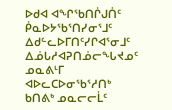ᐅᑯᐊ ᐊᖏᖃᑎᒌᒍᑏᑦ ᑮᓇᐅᔭᖃᕐᑎᓯᓂᕐᒧᑦ ᐃᑯᓪᓚᐅᒥᑎᑦᓯᒋᐊᕐᓂᒧᑦ ᐃᓅᒐᓱᐊᕈᑎᓅᓕᖓᔪᓄᑦ ᓄᓇᕕᒻᒥ ᐊᐅᓚᑕᐅᓂᖃᕐᓱᑎᒃ ᑲᑎᕕᒃ ᓄᓇᓕᓕᒫᑦ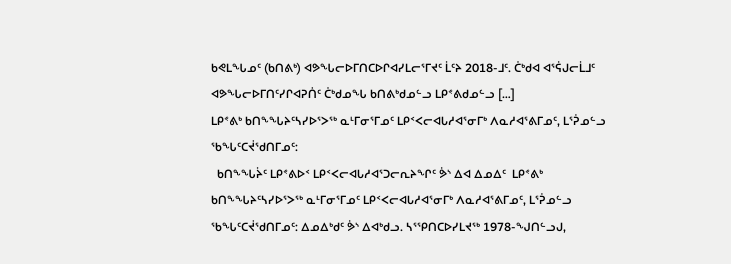ᑲᕙᒪᖓᓄᑦ (ᑲᑎᕕᒃ) ᐊᕗᖓᓕᐅᒥᑎᑕᐅᒋᐊᓯᒪᓕᕐᒥᔪᑦ ᒫᑦᔨ 2018-ᒧᑦ. ᑖᒃᑯᐊ ᐊᕐᕌᒍᓕᒫᒧᑦ ᐊᕗᖓᓕᐅᒥᑎᑦᓯᒋᐊᕈᑏᑦ ᑖᒃᑯᓄᖓ ᑲᑎᕕᒃᑯᓄᓪᓗ ᒪᑭᕝᕕᑯᓄᓪᓗ […]
ᒪᑭᕝᕕᒃ ᑲᑎᖕᖓᔨᑦᓴᓯᐅᕐᐳᖅ ᓇᒻᒥᓂᕐᒥᓄᑦ ᒪᑭᑉᐸᓕᐊᒐᓱᐊᕐᓂᒥᒃ ᐱᓇᓱᐊᕐᕕᒥᓄᑦ, ᒪᕐᕉᓄᓪᓗ ᖃᖓᑦᑕᔫᖁᑎᒥᓄᑦ:
  ᑲᑎᖕᖓᔩᑦ ᒪᑭᕝᕕᐅᑉ ᒪᑭᑉᐸᓕᐊᒐᓱᐊᕐᑐᓕᕆᔨᖏᑦ ᕘᔅ ᐃᐊ ᐃᓄᐃᑦ  ᒪᑭᕝᕕᒃ ᑲᑎᖕᖓᔨᑦᓴᓯᐅᕐᐳᖅ ᓇᒻᒥᓂᕐᒥᓄᑦ ᒪᑭᑉᐸᓕᐊᒐᓱᐊᕐᓂᒥᒃ ᐱᓇᓱᐊᕐᕕᒥᓄᑦ, ᒪᕐᕉᓄᓪᓗ ᖃᖓᑦᑕᔫᖁᑎᒥᓄᑦ: ᐃᓄᐃᒃᑯᑦ ᕘᔅ ᐃᐊᒃᑯᓗ. ᓴᕐᕿᑎᑕᐅᓯᒪᔪᖅ 1978-ᖑᑎᓪᓗᒍ,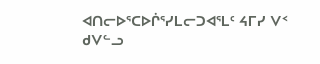ᐊᑎᓕᐅᕐᑕᐅᒌᕐᓯᒪᓕᑐᐊᕐᒪᑦ ᔦᒥᓯ ᐯᑉ ᑯᐯᓪᓗ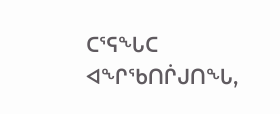ᑕᕐᕋᖓᑕ ᐊᖏᖃᑎᒌᒍᑎᖓ,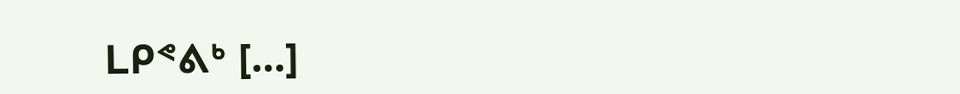ᒪᑭᕝᕕᒃ […]